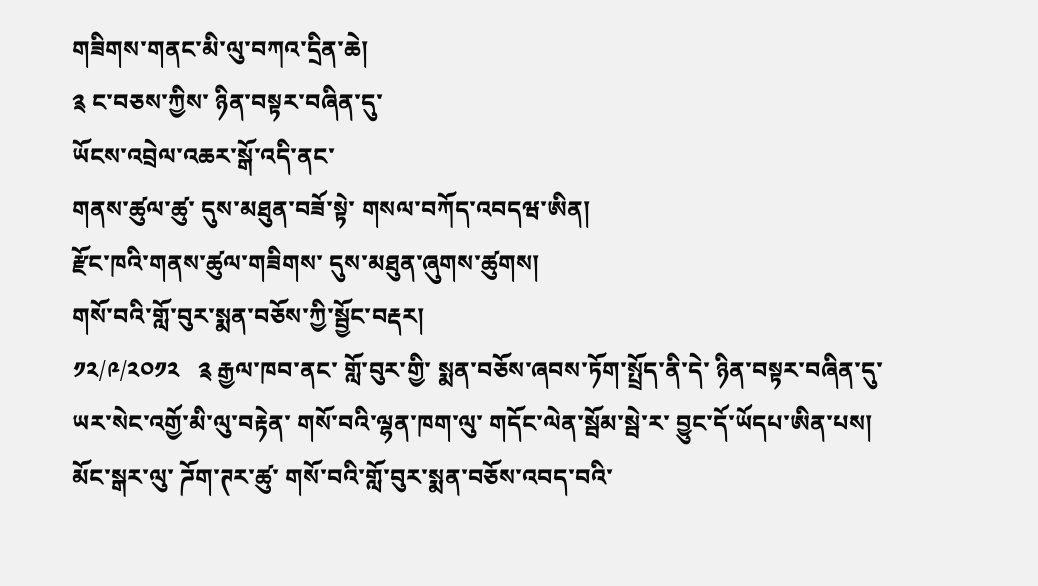གཟིགས་གནང་མི་ལུ་བཀའ་དྲིན་ཆེ།
༉ ང་བཅས་ཀྱིས་ ཉིན་བསྟར་བཞིན་དུ་
ཡོངས་འབྲེལ་འཆར་སྒོ་འདི་ནང་
གནས་ཚུལ་ཚུ་ དུས་མཐུན་བཟོ་སྟེ་ གསལ་བཀོད་འབདཝ་ཨིན།
རྫོང་ཁའི་གནས་ཚུལ་གཟིགས་ དུས་མཐུན་ཞུགས་ཚུགས།
གསོ་བའི་གློ་བུར་སྨན་བཅོས་ཀྱི་སྦྱོང་བརྡར།
༡༢/༩/༢༠༡༢   ༉ རྒྱལ་ཁབ་ནང་ གློ་བུར་གྱི་ སྨན་བཅོས་ཞབས་ཏོག་སྤྲོད་ནི་དེ་ ཉིན་བསྟར་བཞིན་དུ་ ཡར་སེང་འགྱོ་མི་ལུ་བརྟེན་ གསོ་བའི་ལྷན་ཁག་ལུ་ གདོང་ལེན་སྦོམ་སྦེ་ར་ བྱུང་དོ་ཡོདཔ་ཨིན་པས།
མོང་སྒར་ལུ་ ཌོག་ཊར་ཚུ་ གསོ་བའི་གློ་བུར་སྨན་བཅོས་འབད་བའི་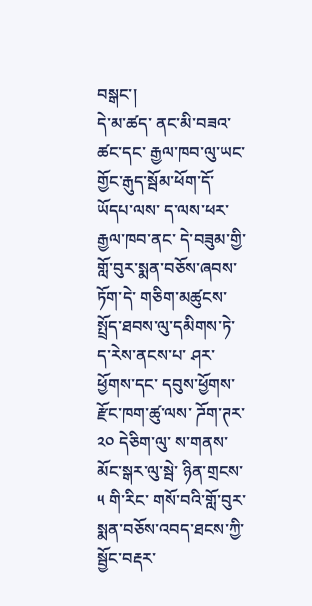བསྒང་།
དེ་མ་ཚད་ ནང་མི་བཟའ་ཚང་དང་ རྒྱལ་ཁབ་ལུ་ཡང་ གྱོང་རྒུད་སྦོམ་ཕོག་དོ་ཡོདཔ་ལས་ ད་ལས་ཕར་ རྒྱལ་ཁབ་ནང་ དེ་བཟུམ་གྱི་གློ་བུར་སྨན་བཅོས་ཞབས་ཏོག་དེ་ གཅིག་མཚུངས་སྤྲོད་ཐབས་ལུ་དམིགས་ཏེ་ ད་རེས་ནངས་པ་ ཤར་ཕྱོགས་དང་ དབུས་ཕྱོགས་རྫོང་ཁག་ཚུ་ལས་ ཌོག་ཊར་༢༠ དེཅིག་ལུ་ ས་གནས་མོང་སྒར་ལུ་སྦེ་ ཉིན་གྲངས་༥ གི་རིང་ གསོ་བའི་གློ་བུར་སྨན་བཅོས་འབད་ཐངས་ཀྱི་ སྦྱོང་བརྡར་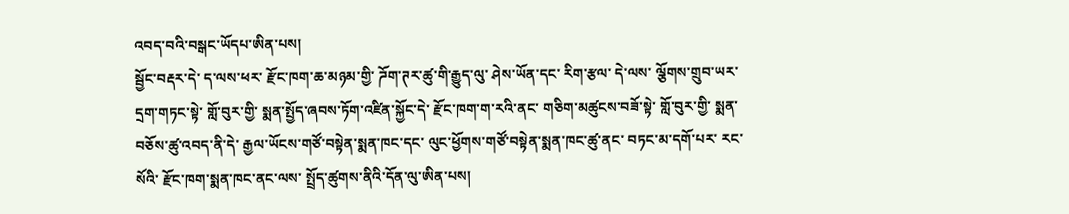འབད་བའི་བསྒང་ཡོདཔ་ཨིན་པས།
སྦྱོང་བརྡར་དེ་ ད་ལས་ཕར་ རྫོང་ཁག་ཆ་མཉམ་གྱི་ ཌོག་ཊར་ཚུ་གི་རྒྱུད་ལུ་ ཤེས་ཡོན་དང་ རིག་རྩལ་ དེ་ལས་ ལྕོགས་གྲུབ་ཡར་དྲག་གཏང་སྟེ་ གློ་བུར་གྱི་ སྨན་སྤྱོད་ཞབས་ཏོག་འཛིན་སྐྱོང་དེ་ རྫོང་ཁག་ག་རའི་ནང་ གཅིག་མཚུངས་བཟོ་སྟེ་ གློ་བུར་གྱི་ སྨན་བཅོས་ཚུ་འབད་ནི་དེ་ རྒྱལ་ཡོངས་གཙོ་བསྟེན་སྨན་ཁང་དང་ ལུང་ཕྱོགས་གཙོ་བསྟེན་སྨན་ཁང་ཚུ་ནང་ བཏང་མ་དགོ་པར་ རང་སོའི་ རྫོང་ཁག་སྨན་ཁང་ནང་ལས་ སྤྲོད་ཚུགས་ནིའི་དོན་ལུ་ཨིན་པས།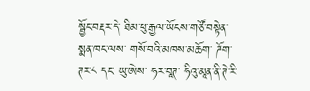སྦྱོང་བརྡར་དེ་ ཐིམ་ཕུ་རྒྱལ་ཡོངས་གཙོ་བསྟེན་སྨན་ཁང་ལས་ གསོ་བའི་མཁས་མཆོག་ ཌོག་ཊར་༨ དང་ ཡུ་ཨེས་ ཧར་བཱཊ་ ཧིའུ་མཱན་ནི་ཊེ་རི་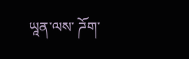ཡཱན་ལས་ ཌོག་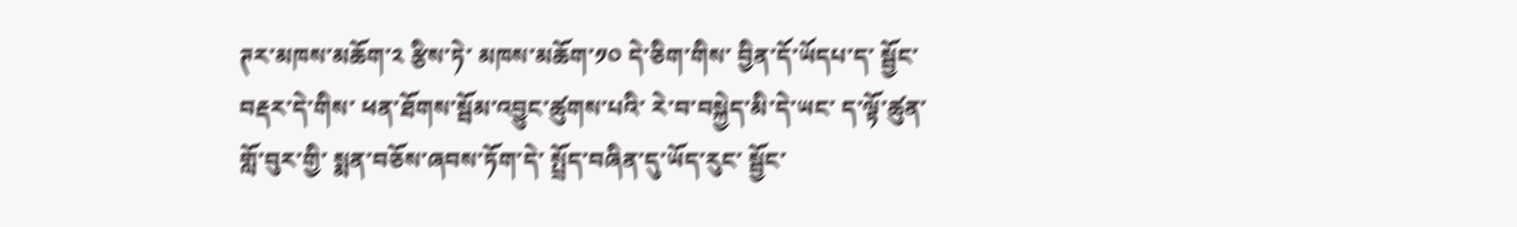ཊར་མཁས་མཆོག་༢ རྩིས་ཏེ་ མཁས་མཆོག་༡༠ དེ་ཅིག་གིས་ བྱིན་དོ་ཡོདཔ་ད་ སྦྱོང་བརྡར་དེ་གིས་ ཕན་ཐོགས་སྦོམ་འབྱུང་ཚུགས་པའི་ རེ་བ་བསྐྱེད་མི་དེ་ཡང་ ད་ལྟོ་ཚུན་ གློ་བུར་གྱི་ སྨན་བཅོས་ཞབས་ཏོག་དེ་ སྤྲོད་བཞིན་དུ་ཡོད་རུང་ སྦྱོང་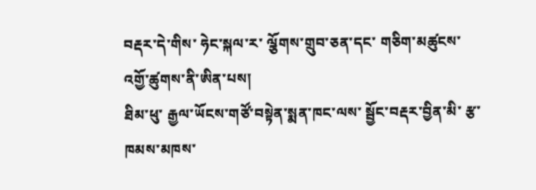བརྡར་དེ་གིས་ ཧེང་སྐལ་ར་ ལྕོགས་གྲུབ་ཅན་དང་ གཅིག་མཚུངས་འགྱོ་ཚུགས་ནི་ཨིན་པས།
ཐིམ་ཕུ་ རྒྱལ་ཡོངས་གཙོ་བསྟེན་སྨན་ཁང་ལས་ སྦྱོང་བརྡར་བྱིན་མི་ རྩ་ཁམས་མཁས་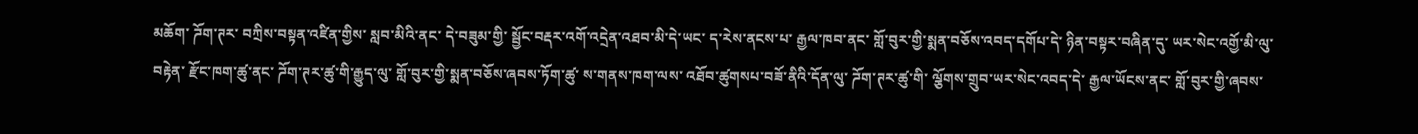མཆོག་ ཌོག་ཊར་ བཀྲིས་བསྟན་འཛིན་གྱིས་ སླབ་མིའི་ནང་ དེ་བཟུམ་གྱི་ སྦྱོང་བརྡར་འགོ་འདྲེན་འཐབ་མི་དེ་ཡང་ ད་རེས་ནངས་པ་ རྒྱལ་ཁབ་ནང་ གློ་བུར་གྱི་སྨན་བཅོས་འབད་དགོཔ་དེ་ ཉིན་བསྟར་བཞིན་དུ་ ཡར་སེང་འགྱོ་མི་ལུ་བརྟེན་ རྫོང་ཁག་ཚུ་ནང་ ཌོག་ཊར་ཚུ་གི་རྒྱུད་ལུ་ གློ་བུར་གྱི་སྨན་བཅོས་ཞབས་ཏོག་ཚུ་ ས་གནས་ཁག་ལས་ འཐོབ་ཚུགསཔ་བཟོ་ནིའི་དོན་ལུ་ ཌོག་ཊར་ཚུ་གི་ ལྕོགས་གྲུབ་ཡར་སེང་འབད་དེ་ རྒྱལ་ཡོངས་ནང་ གློ་བུར་གྱི་ཞབས་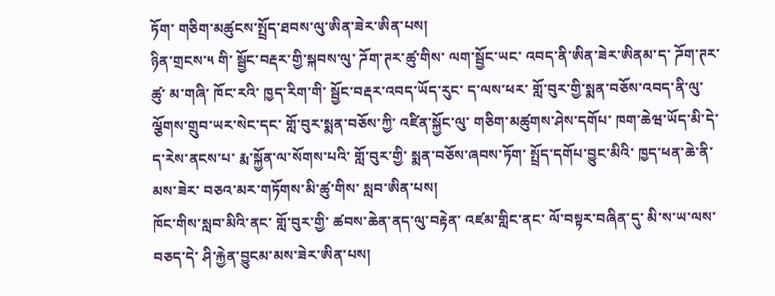ཏོག་ གཅིག་མཚུངས་སྤྲོད་ཐབས་ལུ་ཨིན་ཟེར་ཨིན་པས།
ཉིན་གྲངས་༥ གི་ སྦྱོང་བརྡར་གྱི་སྐབས་ལུ་ ཌོག་ཊར་ཚུ་གིས་ ལག་སྦྱོང་ཡང་ འབད་ནི་ཨིན་ཟེར་ཨིནམ་ད་ ཌོག་ཊར་ཚུ་ མ་གཞི་ ཁོང་རའི་ ཁྱད་རིག་གི་ སྦྱོང་བརྡར་འབད་ཡོད་རུང་ ད་ལས་ཕར་ གློ་བུར་གྱི་སྨན་བཅོས་འབད་ནི་ལུ་ ལྕོགས་གྲུབ་ཡར་སེང་དང་ གློ་བུར་སྨན་བཅོས་ཀྱི་ འཛིན་སྐྱོང་ལུ་ གཅིག་མཚུགས་ཤེས་དགོཔ་ ཁག་ཆེཝ་ཡོད་མི་དེ་ ད་རེས་ནངས་པ་ རྨ་སྐྱོན་ལ་སོགས་པའི་ གློ་བུར་གྱི་ སྨན་བཅོས་ཞབས་ཏོག་ སྤྲོད་དགོཔ་བྱུང་མིའི་ ཁྱད་ཕན་ཆེ་ནི་མས་ཟེར་ བཅའ་མར་གཏོགས་མི་ཚུ་གིས་ སླབ་ཨིན་པས།
ཁོང་གིས་སླབ་མིའི་ནང་ གློ་བུར་གྱི་ ཚབས་ཆེན་ནད་ལུ་བརྟེན་ འཛམ་གླིང་ནང་ ལོ་བསྟར་བཞིན་དུ་ མི་ས་ཡ་ལས་བཅད་དེ་ ཤི་རྐྱེན་བྱུངམ་མས་ཟེར་ཨིན་པས།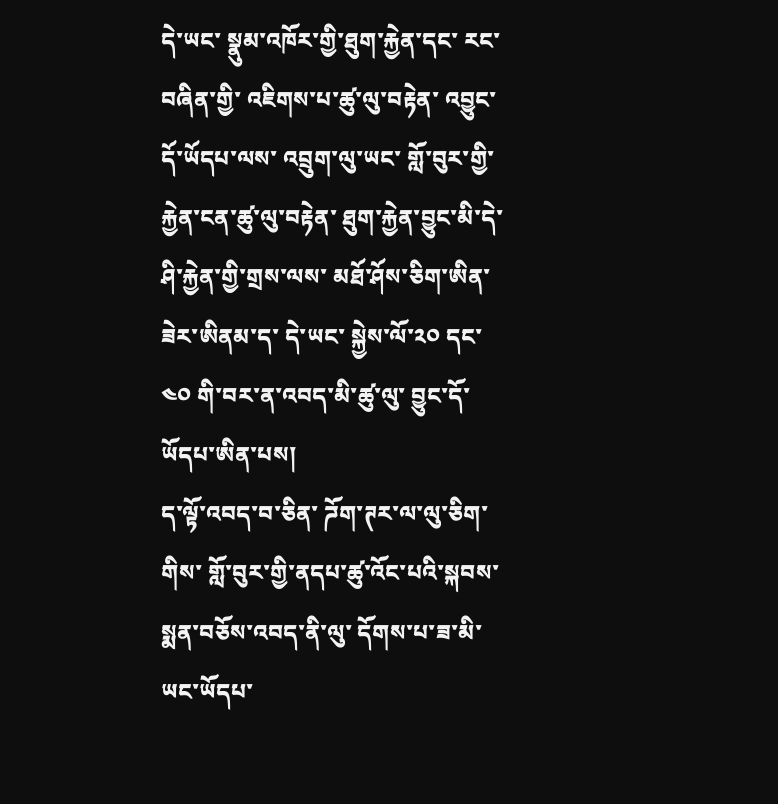དེ་ཡང་ སྣུམ་འཁོར་གྱི་ཐུག་རྐྱེན་དང་ རང་བཞིན་གྱི་ འཇིགས་པ་ཚུ་ལུ་བརྟེན་ འབྱུང་དོ་ཡོདཔ་ལས་ འབྲུག་ལུ་ཡང་ གློ་བུར་གྱི་རྐྱེན་ངན་ཚུ་ལུ་བརྟེན་ ཐུག་རྐྱེན་བྱུང་མི་དེ་ ཤི་རྐྱེན་གྱི་གྲས་ལས་ མཐོ་ཤོས་ཅིག་ཨིན་ཟེར་ཨིནམ་ད་ དེ་ཡང་ སྐྱེས་ལོ་༢༠ དང་༤༠ གི་བར་ན་འབད་མི་ཚུ་ལུ་ བྱུང་དོ་ཡོདཔ་ཨིན་པས།
ད་ལྟོ་འབད་བ་ཅིན་ ཌོག་ཊར་ལ་ལུ་ཅིག་གིས་ གློ་བུར་གྱི་ནདཔ་ཚུ་འོང་པའི་སྐབས་ སྨན་བཅོས་འབད་ནི་ལུ་ དོགས་པ་ཟ་མི་ཡང་ཡོདཔ་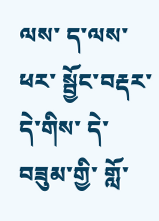ལས་ ད་ལས་ཕར་ སྦྱོང་བརྡར་དེ་གིས་ དེ་བཟུམ་གྱི་ གློ་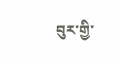བུར་གྱི་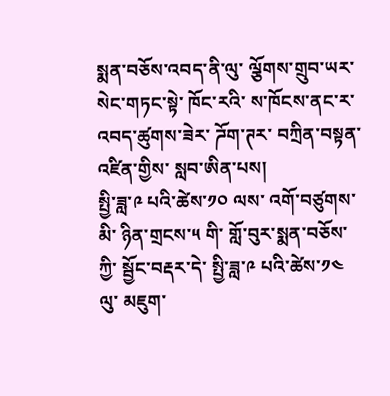སྨན་བཅོས་འབད་ནི་ལུ་ ལྕོགས་གྲུབ་ཡར་སེང་གཏང་སྟེ་ ཁོང་རའི་ ས་ཁོངས་ནང་ར་ འབད་ཚུགས་ཟེར་ ཌོག་ཊར་ བཀྲིན་བསྟན་འཛིན་གྱིས་ སླབ་ཨིན་པས།
སྤྱི་ཟླ་༩ པའི་ཚེས་༡༠ ལས་ འགོ་བཙུགས་མི་ ཉིན་གྲངས་༥ གི་ གློ་བུར་སྨན་བཅོས་ཀྱི་ སྦྱོང་བརྡར་དེ་ སྤྱི་ཟླ་༩ པའི་ཚེས་༡༤ ལུ་ མཇུག་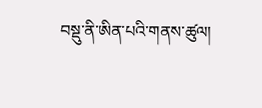བསྡུ་ནི་ཨིན་པའི་གནས་ཚུལ།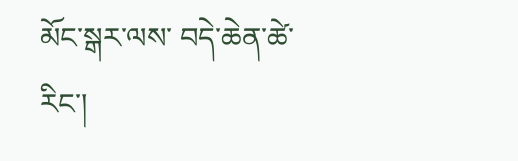མོང་སྒར་ལས་ བདེ་ཆེན་ཚེ་རིང་།